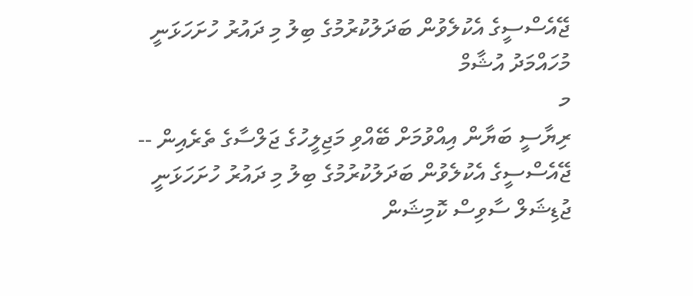ޖޭއެސްސީގެ އެކުލެވުން ބަދަލުކުރުމުގެ ބިލު މި ދައުރު ހުށަހަޅަނީ
މުހައްމަދު އުޝާމް
މ
ރިޔާސީ ބަޔާން އިއްވުމަށް ބޭއްވި މަޖިލީހުގެ ޖަލްސާގެ ތެރެއިން --
ޖޭއެސްސީގެ އެކުލެވުން ބަދަލުކުރުމުގެ ބިލު މި ދައުރު ހުށަހަޅަނީ
ޖުޑިޝަލް ސާވިސް ކޮމިޝަން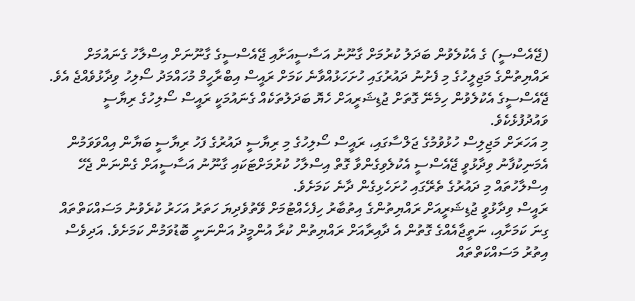(ޖޭއެސްސީ) ގެ އެކުލެވުން ބަދަލު ކުރުމަށް ގާނޫނު އަސާސީއަށާއި ޖޭއެސްސީގެ ގާނޫނަށް އިސްލާހު ގެނައުމަށް ރައްޔިތުންގެ މަޖިލީހުގެ މި ފެށުނު ދައުރުގައި ހުށަހަޅުއްވާނެ ކަމަށް ރައީސް އިބްރާހީމް މުހައްމަދު ސޯލިހު ވިދާޅުވެއްޖެ އެވެ.
ޖޭއެސްސީގެ އެކުލެވުން ހިމެނޭ ގޮތަށް ޖުޑިޝަރީއަށް ހެޔޮ ބަދަލުތަކެއް ގެނައުމަކީ ރައީސް ސޯލިހުގެ ރިޔާސީ ވައުދުފުޅެކެވެ.
މި އަހަރަށް މަޖިލިސް ހުޅުވުމުގެ ޖަލްސާގައި، ރައީސް ސޯލިހުގެ މި ރިޔާސީ ދައުރުގެ ފަހު ރިޔާސީ ބަޔާން އިއްވަވަމުން އެމަނިކުފާނު ވިދާޅުވީ ޖޭއެސްސީ އެކުލެވިގެންވާ ގޮތް އިސްލާހު ކުރުމަށްޓަކައި ގާނޫނު އަސާސީއަށް ގެންނަން ޖެހޭ އިސްލާހުތައް މި ދައުރުގެ ތެރޭގައި ހުށަހެޅިގެން ދާނެ ކަމަށެވެ.
ރައީސް ވިދާޅުވީ ޖުޑިޝަރީއަށް ރައްޔިތުންގެ އިތުބާރު ހިފެހެއްޓުމަށް ވޭތުވެދިޔަ ހަތަރު އަހަރު ކުރެވުނު މަސައްކަތްތައް ގިނަ ކަމަށާއި، ނަތީޖާއެއްގެ ގޮތުން އެ ދާއިރާއަށް ރައްޔިތުން ކުރާ އުންމީދު އަންނަނީ ބޮޑުވަމުން ކަމަށެވެ. އަދިވެސް އިތުރު މަސައްކަތްތައް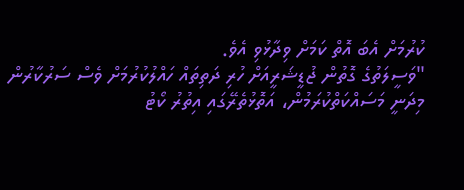ކުރުމަށް އެބަ އޮތް ކަމަށް ވިދާޅުވި އެވެ.
"ވަސީލަތުގެ ގޮތުން ޖުޑީޝަރީއަށް ހުރި ދަތިތައް ހައްލުކުރުމަށް ވެސް ސަރުކާރުން މިދަނީ މަސައްކަތްކުރަމުން، އަތޮޅުތެރޭގައި އިތުރު ކޯޓު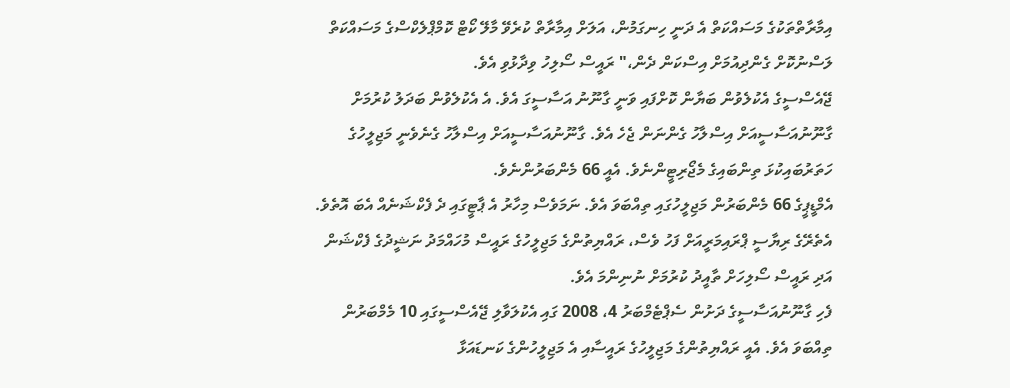އިމާރާތްތަކުގެ މަސައްކަތް އެ ދަނީ ހިނގަމުން، އަލަށް އިމާރާތް ކުރެވޭ މާލޭ ކޯޓް ކޮމްޕްލެކްސްގެ މަސައްކަތް ލަސްނުކޮށް ގެންދިއުމަށް އިސްކަން ދެން،" ރައީސް ސޯލިހު ވިދާޅުވި އެވެ.
ޖޭއެސްސީގެ އެކުލެވުން ބަޔާން ކޮށްފައި ވަނީ ގާނޫނު އަސާސީގަ އެވެ. އެ އެކުލެވުން ބަދަލު ކުރުމަށް ގާނޫނުއަސާސީއަށް އިސްލާހު ގެންނަން ޖެހެ އެވެ. ގާނޫނުއަސާސީއަށް އިސްލާހު ގެނެވެނީ މަޖިލީހުގެ ހަތަރުބައިކުޅަ ތިންބައިގެ މެޖޯރިޓީންނެވެ. އެއީ 66 މެންބަރުންނެވެ.
އެމްޑީޕީގެ 66 މެންބަރުން މަޖިލީހުގައި ތިއްބަވަ އެވެ. ނަމަވެސް މިހާރު އެ ޕާޓީގައި ދެ ފެކްޝަނެއް އެބަ އޮތެވެ. އެތެރޭގެ ރިޔާސީ ޕްރައިމަރީއަށް ފަހު ވެސް، ރައްޔިތުންގެ މަޖިލީހުގެ ރައީސް މުހައްމަދު ނަޝީދުގެ ފެކްޝަން އަދި ރައީސް ސޯލިހަށް ތާއީދު ކުރުމަށް ނުނިންމަ އެވެ.
ފެހި ގާނޫނުއަސާސީގެ ދަށުން ސެޕްޓެމްބަރު 4، 2008 ގައި އެކުލަވާލި ޖޭއެސްސީގައި 10 މެމްބަރުން ތިއްބަވަ އެވެ. އެއީ ރައްޔިތުންގެ މަޖިލީހުގެ ރައީސާއި އެ މަޖިލީހުންގެ ކަނޑައަޅާ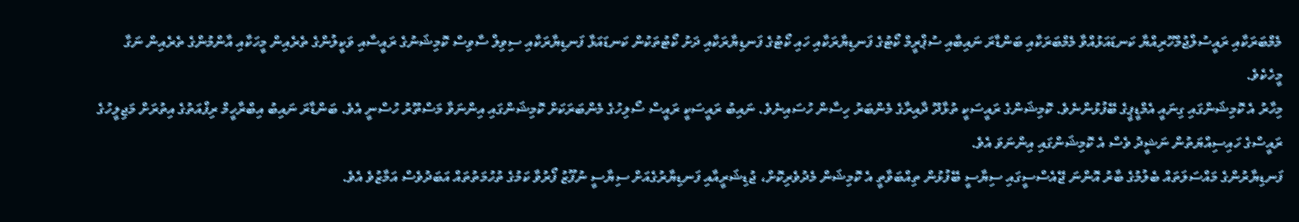މެމްބަރަކާއި ރައީސުލްޖުމްހޫރިއްޔާ ކަނޑައަޅުއްވާ މެމްބަރަކާއި ބަންޑާރަ ނައިބާއި ސުޕްރީމް ކޯޓުގެ ފަނޑިޔާރަކާއި ހައި ކޯޓުގެ ފަނޑިޔާރަކާއި ދަށު ކޯޓުތަކުން ކަނޑައަޅާ ފަނޑިޔާރަކާއި ސިވިލް ސާވިސް ކޮމިޝަނުގެ ރައީސާއި ވަކީލުންގެ ތެރެއިން މީހަކާއި އާންމުންގެ ތެރެއިން ނަގާ މީހެކެވެ.
މިހާރު އެ ކޮމިޝަންގައި ގިނައީ އެމްޑީޕީގެ ބޭފުޅުންނެވެ. ކޮމިޝަންގެ ރައީސަކީ ތުޅާދޫ ދާއިރާގެ މެންބަރު ހިސާން ހުސައިނެވެ. ނައިބު ރައީސަކީ ރައީސް ސޯލިހުގެ މެންބަރަކަށް ކޮމިޝަންގައި އިންނަވާ މަސްތޫރު ހުސްނީ އެވެ. ބަންޑާރަ ނައިބު އިބްރާހީމް ރިފްއަތުގެ އިތުރަށް މަޖިލީހުގެ ރައީސްގެ ހައިސިއްޔަތުން ނަޝީދު ވެސް އެ ކޮމިޝަންގައި އިންނަވަ އެވެ.
ފަނޑިޔާރުންގެ މައްސަލަތައް ބެލުމުގެ ބާރު އޮންނަ ޖޭއެސްސީގައި ސިޔާސީ ބޭފުޅުން ތިއްބަވާތީ އެ ކޮމިޝަން މެދުވެރިކޮށް، ޖުޑިޝަރީއާއި ފަނޑިޔާރުގެއަށް ސިޔާސީ ނުފޫޒު ފޯރުވާ ކަމުގެ ތުހުމަތުތައް އަބަދުވެސް އަމާޒުވެ އެވެ.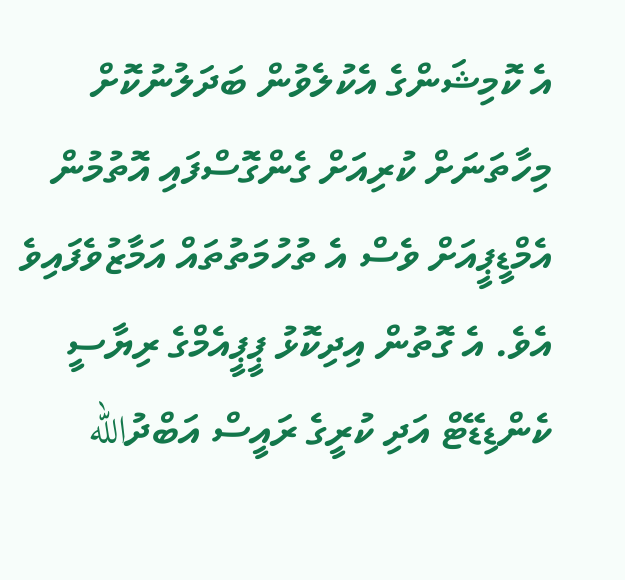އެ ކޮމިޝަންގެ އެކުލެވުން ބަދަލުނުކޮށް މިހާތަނަށް ކުރިއަށް ގެންގޮސްފައި އޮތުމުން އެމްޑީޕީއަށް ވެސް އެ ތުހުމަތުތައް އަމާޒުވެފައިވެ އެވެ. އެ ގޮތުން އިދިކޮޅު ޕީޕީއެމްގެ ރިޔާސީ ކެންޑިޑޭޓް އަދި ކުރީގެ ރައީސް އަބްދުالله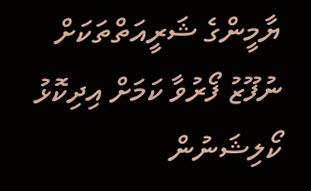ޔާމީންގެ ޝަރީއަތްތަކަށް ނުފޫޒު ފޯރުވާ ކަމަށް އިދިކޮޅު ކޯލިޝަނުން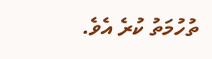ތުހުމަތު ކުރެ އެވެ.